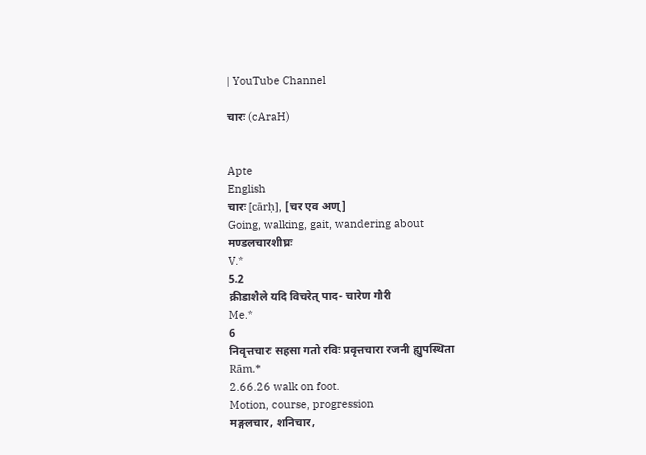| YouTube Channel

चारः (cAraH)


Apte
English
चारः [cārḥ], [चर एव अण्]
Going, walking, gait, wandering about
मण्डलचारशीघ्रः
V.*
5.2
क्रीडाशैले यदि विचरेत् पाद- चारेण गौरी
Me.*
6
निवृत्तचारः सहसा गतो रविः प्रवृत्तचारा रजनी ह्युपस्थिता
Rām.*
2.66.26 walk on foot.
Motion, course, progression
मङ्गलचार, शनिचार,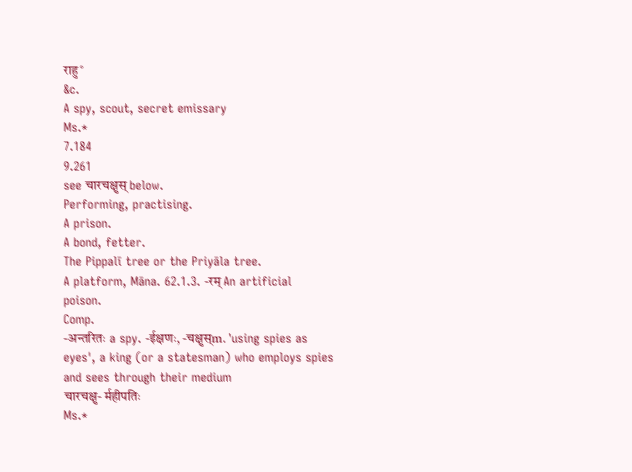राहु˚
&c.
A spy, scout, secret emissary
Ms.*
7.184
9.261
see चारचक्षुस् below.
Performing, practising.
A prison.
A bond, fetter.
The Pippalī tree or the Priyāla tree.
A platform, Māna. 62.1.3. -रम् An artificial poison.
Comp.
-अन्तरितः a spy. -ईक्षणः, -चक्षुस्m. 'using spies as eyes', a king (or a statesman) who employs spies and sees through their medium
चारचक्षु- र्महीपतिः
Ms.*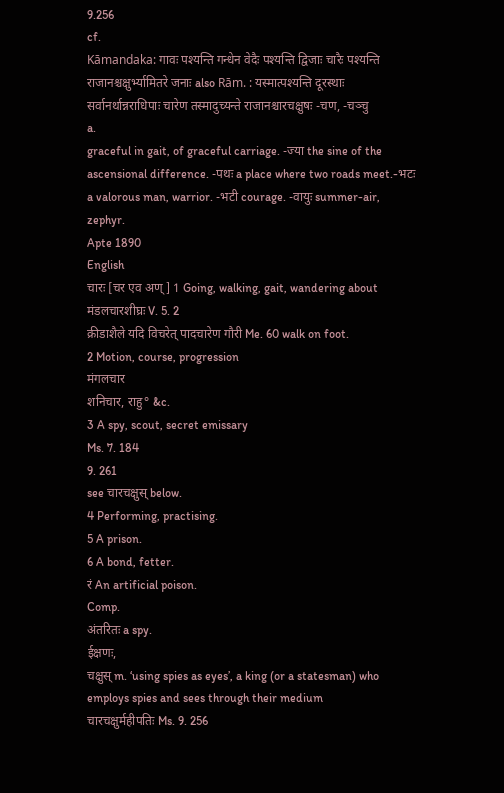9.256
cf.
Kāmandaka: गावः पश्यन्ति गन्धेन वेदैः पश्यन्ति द्विजाः चारैः पश्यन्ति राजानश्चक्षुर्भ्यामितरे जनाः also Rām. : यस्मात्पश्यन्ति दूरस्थाः सर्वानर्थान्नराधिपाः चारेण तस्मादुच्यन्ते राजानश्चारचक्षुषः -चण, -चञ्चु
a.
graceful in gait, of graceful carriage. -ज्या the sine of the ascensional difference. -पथः a place where two roads meet.-भटः a valorous man, warrior. -भटी courage. -वायुः summer-air, zephyr.
Apte 1890
English
चारः [चर एव अण्] 1 Going, walking, gait, wandering about
मंडलचारशीघ्रः V. 5. 2
क्रीडाशैले यदि विचरेत् पादचारेण गौरी Me. 60 walk on foot.
2 Motion, course, progression
मंगलचार
शनिचार, राहु° &c.
3 A spy, scout, secret emissary
Ms. 7. 184
9. 261
see चारचक्षुस् below.
4 Performing, practising.
5 A prison.
6 A bond, fetter.
रं An artificial poison.
Comp.
अंतरितः a spy.
ईक्षणः,
चक्षुस् m. ‘using spies as eyes’, a king (or a statesman) who employs spies and sees through their medium
चारचक्षुर्महीपतिः Ms. 9. 256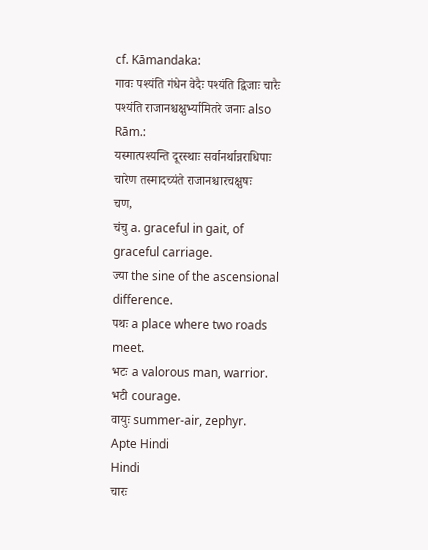cf. Kāmandaka:
गावः पश्यंति गंधेन वेदैः पश्यंति द्विजाः चारैः पश्यंति राजानश्चक्षुर्भ्यामितरे जनाः also Rām.:
यस्मात्पश्यन्ति दूरस्थाः सर्वानर्थान्नराधिपाः चारेण तस्मादच्यंते राजानश्चारचक्षुषः
चण,
चंचु a. graceful in gait, of graceful carriage.
ज्या the sine of the ascensional difference.
पथः a place where two roads meet.
भटः a valorous man, warrior.
भटी courage.
वायुः summer-air, zephyr.
Apte Hindi
Hindi
चारः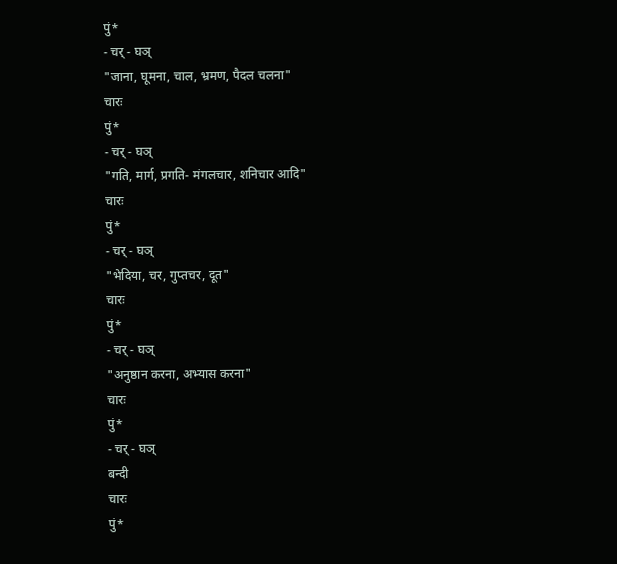पुं*
- चर् - घञ्
"जाना, घूमना, चाल, भ्रमण, पैदल चलना"
चारः
पुं*
- चर् - घञ्
"गति, मार्ग, प्रगति- मंगलचार, शनिचार आदि"
चारः
पुं*
- चर् - घञ्
"भेदिया, चर, गुप्तचर, दूत"
चारः
पुं*
- चर् - घञ्
"अनुष्ठान करना, अभ्यास करना"
चारः
पुं*
- चर् - घञ्
बन्दी
चारः
पुं*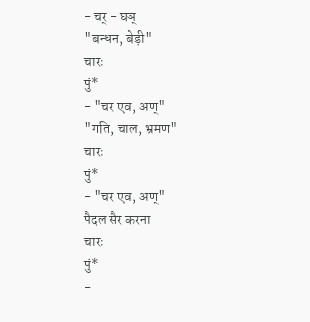- चर् - घञ्
"बन्धन, बेड़ी"
चारः
पुं*
- "चर एव, अण्"
"गति, चाल, भ्रमण"
चारः
पुं*
- "चर एव, अण्"
पैदल सैर करना
चारः
पुं*
-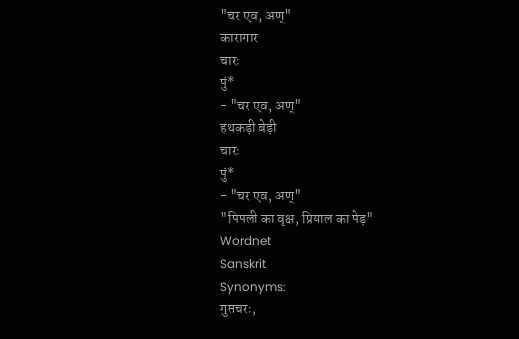"चर एव, अण्"
कारागार
चारः
पुं*
- "चर एव, अण्"
हथकड़ी बेड़ी
चारः
पुं*
- "चर एव, अण्"
"पिपली का वृक्ष, प्रियाल का पेड़"
Wordnet
Sanskrit
Synonyms:
गुप्तचरः,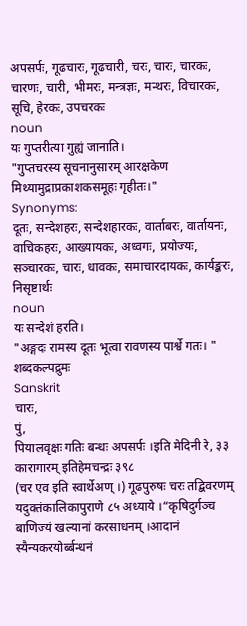अपसर्पः, गूढचारः, गूढचारी, चरः, चारः, चारकः, चारणः, चारी, भीमरः, मन्त्रज्ञः, मन्थरः, विचारकः, सूचि, हेरकः, उपचरकः
noun
यः गुप्तरीत्या गुह्यं जानाति।
"गुप्तचरस्य सूचनानुसारम् आरक्षकेण मिथ्यामुद्राप्रकाशकसमूहः गृहीतः।"
Synonyms:
दूतः, सन्देशहरः, सन्देशहारकः, वार्ताबरः, वार्तायनः, वाचिकहरः, आख्यायकः, अध्वगः, प्रयोज्यः, सञ्चारकः, चारः, धावकः, समाचारदायकः, कार्यङ्करः, निसृष्टार्थः
noun
यः सन्देशं हरति।
"अङ्गदः रामस्य दूतः भूत्वा रावणस्य पार्श्वे गतः। "
शब्दकल्पद्रुमः
Sanskrit
चारः,
पुं,
पियालवृक्षः गतिः बन्धः अपसर्पः ।इति मेदिनी रे, ३३
कारागारम् इतिहेमचन्द्रः ३९८
(चर एव इति स्वार्थेअण् ।) गूढपुरुषः चरः तद्बिवरणम् यदुक्तंकालिकापुराणे ८५ अध्याये ।“कृषिदुर्गञ्च बाणिज्यं खल्यानां करसाधनम् ।आदानं स्यैन्यकरयोर्ब्बन्धनं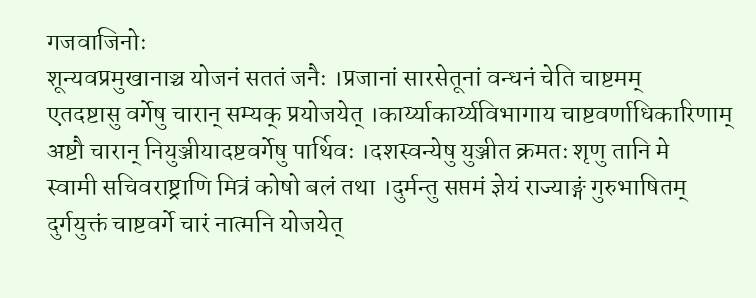गजवाजिनोः
शून्यवप्रमुखानाञ्च योजनं सततं जनैः ।प्रजानां सारसेतूनां वन्धनं चेति चाष्टमम्
एतदष्टासु वर्गेषु चारान् सम्यक् प्रयोजयेत् ।कार्य्याकार्य्यविभागाय चाष्टवर्णाधिकारिणाम्
अष्टौ चारान् नियुञ्जीयादष्टवर्गेषु पार्थिवः ।दशस्वन्येषु युञ्जीत क्रमतः शृणु तानि मे
स्वामी सचिवराष्ट्राणि मित्रं कोषो बलं तथा ।दुर्मन्तु सप्तमं ज्ञेयं राज्याङ्गं गुरुभाषितम्
दुर्गयुक्तं चाष्टवर्गे चारं नात्मनि योजयेत्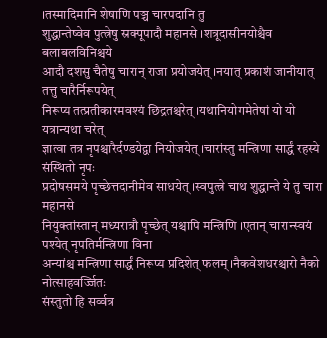।तस्मादिमानि शेषाणि पञ्च चारपदानि तु
शुद्धान्तेष्वेव पुत्त्रेषु स्रक्पूपादौ महानसे ।शत्रूदासीनयोश्चैव बलाबलविनिश्चये
आदौ दशसु चैतेषु चारान् राजा प्रयोजयेत् ।नयात् प्रकाशं जानीयात् तत्तु चारैर्निरूपयेत्
निरूप्य तत्प्रतीकारमवश्यं छिद्रतश्चरेत् ।यथानियोगमेतेषां यो यो यत्रान्यथा चरेत्
ज्ञात्वा तत्र नृपश्चारैर्दण्डयेद्वा नियोजयेत् ।चारांस्तु मन्त्रिणा सार्द्धं रहस्ये संस्थितो नृपः
प्रदोषसमये पृच्छेत्तदानीमेव साधयेत् ।स्वपुत्त्रे चाथ शुद्धान्ते ये तु चारा महानसे
नियुक्तांस्तान् मध्यरात्रौ पृच्छेत् यश्चापि मन्त्रिणि ।एतान् चारान्स्वयं पश्येत् नृपतिर्मन्त्रिणा विना
अन्यांश्च मन्त्रिणा सार्द्धं निरूप्य प्रदिशेत् फलम् ।नैकवेशधरश्चारो नैको नोत्साहवर्ज्जितः
संस्तुतो हि सर्व्वत्र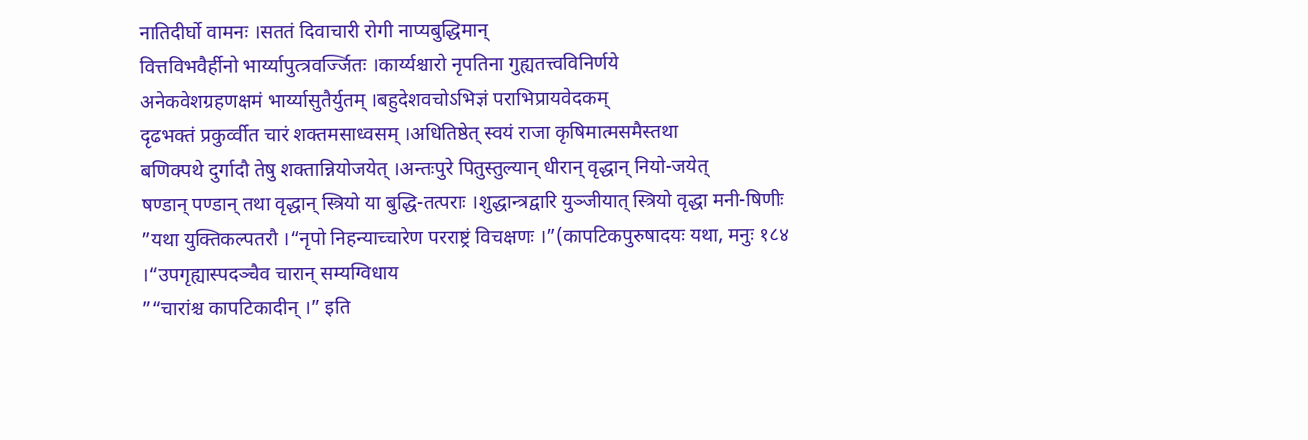नातिदीर्घो वामनः ।सततं दिवाचारी रोगी नाप्यबुद्धिमान्
वित्तविभवैर्हीनो भार्य्यापुत्त्रवर्ज्जितः ।कार्य्यश्चारो नृपतिना गुह्यतत्त्वविनिर्णये
अनेकवेशग्रहणक्षमं भार्य्यासुतैर्युतम् ।बहुदेशवचोऽभिज्ञं पराभिप्रायवेदकम्
दृढभक्तं प्रकुर्व्वीत चारं शक्तमसाध्वसम् ।अधितिष्ठेत् स्वयं राजा कृषिमात्मसमैस्तथा
बणिक्पथे दुर्गादौ तेषु शक्तान्नियोजयेत् ।अन्तःपुरे पितुस्तुल्यान् धीरान् वृद्धान् नियो-जयेत्
षण्डान् पण्डान् तथा वृद्धान् स्त्रियो या बुद्धि-तत्पराः ।शुद्धान्त्रद्वारि युञ्जीयात् स्त्रियो वृद्धा मनी-षिणीः
”यथा युक्तिकल्पतरौ ।“नृपो निहन्याच्चारेण परराष्ट्रं विचक्षणः ।”(कापटिकपुरुषादयः यथा, मनुः १८४ ।“उपगृह्यास्पदञ्चैव चारान् सम्यग्विधाय
”“चारांश्च कापटिकादीन् ।” इति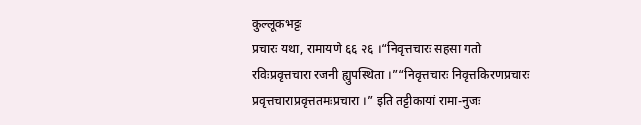कुल्लूकभट्टः
प्रचारः यथा, रामायणे ६६ २६ ।“निवृत्तचारः सहसा गतो रविःप्रवृत्तचारा रजनी ह्युपस्थिता ।”“निवृत्तचारः निवृत्तकिरणप्रचारः प्रवृत्तचाराप्रवृत्ततमःप्रचारा ।” इति तट्टीकायां रामा-नुजः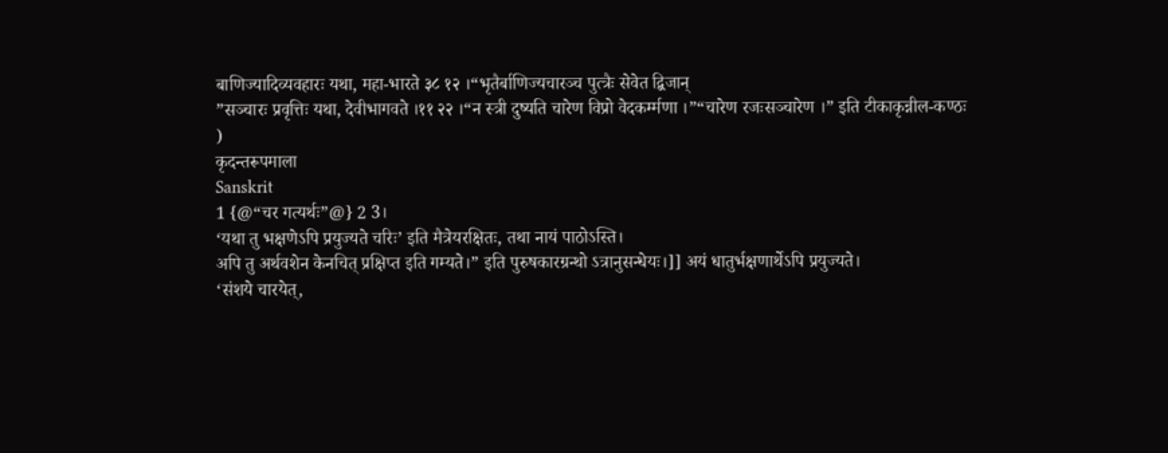बाणिज्यादिव्यवहारः यथा, महा-भारते ३८ १२ ।“भृतैर्बाणिज्यचारञ्च पुत्त्रैः सेवेत द्बिजान्
”सञ्चारः प्रवृत्तिः यथा, देवीभागवते ।११ २२ ।“न स्त्री दुष्यति चारेण विप्रो वेदकर्म्मणा ।”“चारेण रजःसञ्चारेण ।” इति टीकाकृन्नील-कण्ठः
)
कृदन्तरूपमाला
Sanskrit
1 {@“चर गत्यर्थः”@} 2 3।
‘यथा तु भक्षणेऽपि प्रयुज्यते चरिः’ इति मैत्रेयरक्षितः, तथा नायं पाठोऽस्ति।
अपि तु अर्थवशेन केनचित् प्रक्षिप्त इति गम्यते।” इति पुरुषकारग्रन्थो ऽत्रानुसन्धेयः।]] अयं धातुर्भक्षणार्थेऽपि प्रयुज्यते।
‘संशये चारयेत्,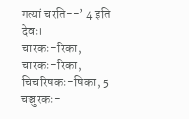गत्यां चरति--’ 4 इति देवः।
चारकः-रिका, चारकः-रिका, चिचरिषकः-षिका, 5 चञ्चुरकः-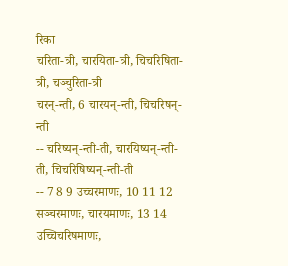रिका
चरिता-त्री, चारयिता-त्री, चिचरिषिता-त्री, चञ्चुरिता-त्री
चरन्-न्ती, 6 चारयन्-न्ती, चिचरिषन्-न्ती
-- चरिष्यन्-न्ती-ती, चारयिष्यन्-न्ती-ती, चिचरिषिष्यन्-न्ती-ती
-- 7 8 9 उच्चरमाणः, 10 11 12 सञ्चरमाणः, चारयमाणः, 13 14 उच्चिचरिषमाणः,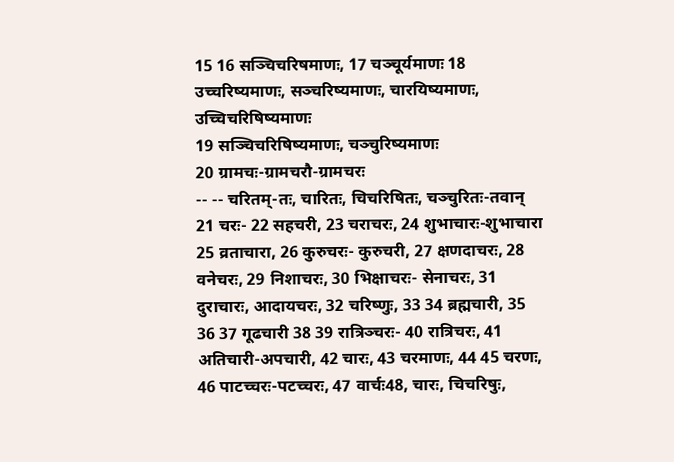15 16 सञ्चिचरिषमाणः, 17 चञ्चूर्यमाणः 18
उच्चरिष्यमाणः, सञ्चरिष्यमाणः, चारयिष्यमाणः, उच्चिचरिषिष्यमाणः
19 सञ्चिचरिषिष्यमाणः, चञ्चुरिष्यमाणः
20 ग्रामचः-ग्रामचरौ-ग्रामचरः
-- -- चरितम्-तः, चारितः, चिचरिषितः, चञ्चुरितः-तवान्
21 चरः- 22 सहचरी, 23 चराचरः, 24 शुभाचारः-शुभाचारा 25 व्रताचारा, 26 कुरुचरः- कुरुचरी, 27 क्षणदाचरः, 28 वनेचरः, 29 निशाचरः, 30 भिक्षाचरः- सेनाचरः, 31 दुराचारः, आदायचरः, 32 चरिष्णुः, 33 34 ब्रह्मचारी, 35 36 37 गूढचारी 38 39 रात्रिञ्चरः- 40 रात्रिचरः, 41 अतिचारी-अपचारी, 42 चारः, 43 चरमाणः, 44 45 चरणः, 46 पाटच्चरः-पटच्चरः, 47 वार्चः48, चारः, चिचरिषुः,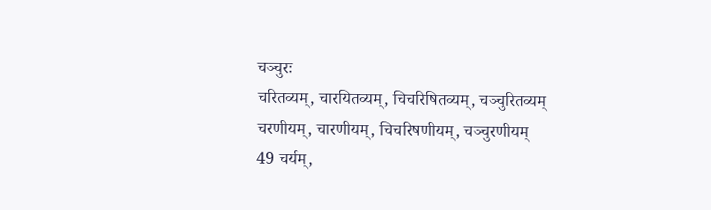चञ्चुरः
चरितव्यम्, चारयितव्यम्, चिचरिषितव्यम्, चञ्चुरितव्यम्
चरणीयम्, चारणीयम्, चिचरिषणीयम्, चञ्चुरणीयम्
49 चर्यम्,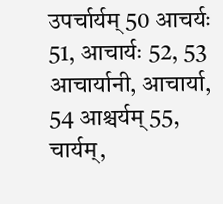उपर्चार्यम् 50 आचर्यः 51, आचार्यः 52, 53 आचार्यानी, आचार्या, 54 आश्चर्यम् 55, चार्यम्,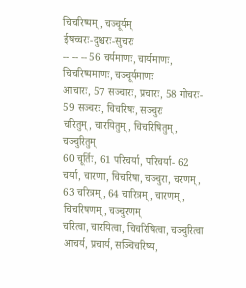चिचरिष्यम्, चञ्चूर्यम्
ईषच्चरः-दुश्चरः-सुचरः
-- -- -- 56 चर्यमाणः, चार्यमाणः, चिचरिष्यमाणः, चञ्चूर्यमाणः
आचारः, 57 सञ्चारः, प्रचारः, 58 गोचरः- 59 सञ्चरः, चिचरिषः, सञ्चुरः
चरितुम्, चारयितुम्, चिचरिषितुम्, चञ्चुरितुम्
60 चूर्तिः, 61 परिचर्या, परिचर्या- 62 चर्या, चारणा, चिचरिषा, चञ्चुरा, चरणम्, 63 चरित्रम्, 64 चारित्रम्, चारणम्, चिचरिषणम्, चञ्चुरणम्
चरित्वा, चारयित्वा, चिचरिषित्वा, चञ्चुरित्वा
आचर्य, प्रचार्य, सञ्चिचरिष्य,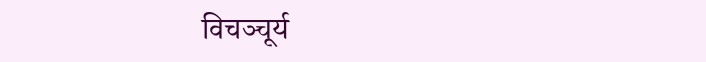विचञ्चूर्य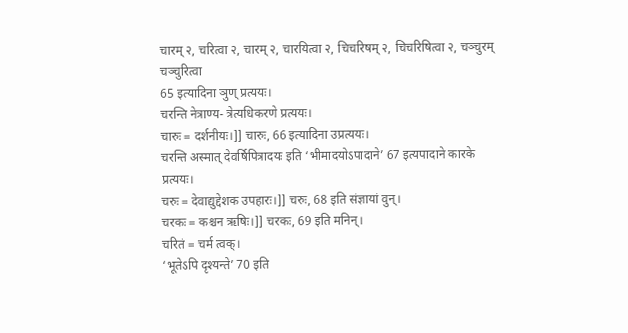चारम् २, चरित्वा २, चारम् २, चारयित्वा २, चिचरिषम् २, चिचरिषित्वा २, चञ्चुरम्
चञ्चुरित्वा
65 इत्यादिना ञुण् प्रत्ययः।
चरन्ति नेत्राण्य- त्रेत्यधिकरणे प्रत्ययः।
चारुः = दर्शनीयः।]] चारुः, 66 इत्यादिना उप्रत्ययः।
चरन्ति अस्मात् देवर्षिपित्रादयः इति ‘भीमादयोऽपादाने’ 67 इत्यपादाने कारके प्रत्ययः।
चरुः = देवाद्युद्देशक उपहारः।]] चरुः, 68 इति संज्ञायां वुन्।
चरकः = कश्चन ऋषिः।]] चरकः, 69 इति मनिन्।
चरितं = चर्म त्वक्।
‘भूतेऽपि दृश्यन्ते’ 70 इति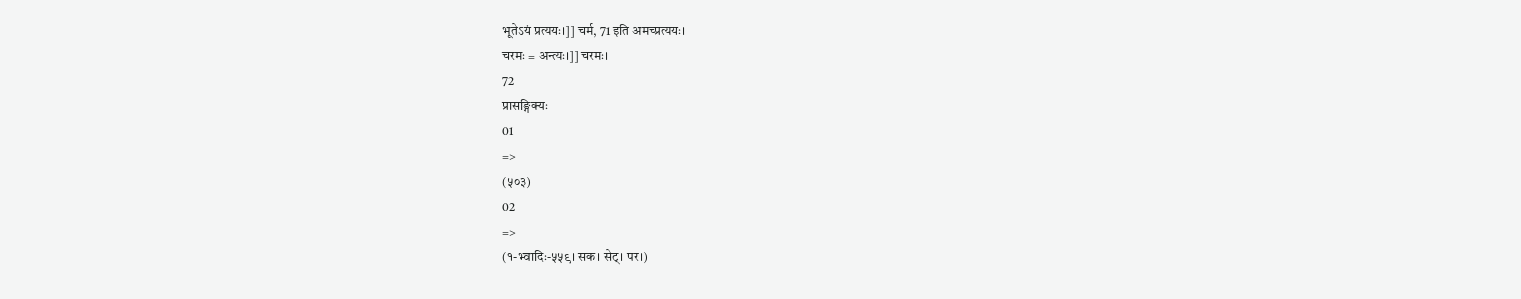भूतेऽयं प्रत्ययः।]] चर्म, 71 इति अमच्प्रत्ययः।
चरमः = अन्त्यः।]] चरमः।
72
प्रासङ्गिक्यः
01
=>
(५०३)
02
=>
(१-भ्वादिः-५५९। सक। सेट्। पर।)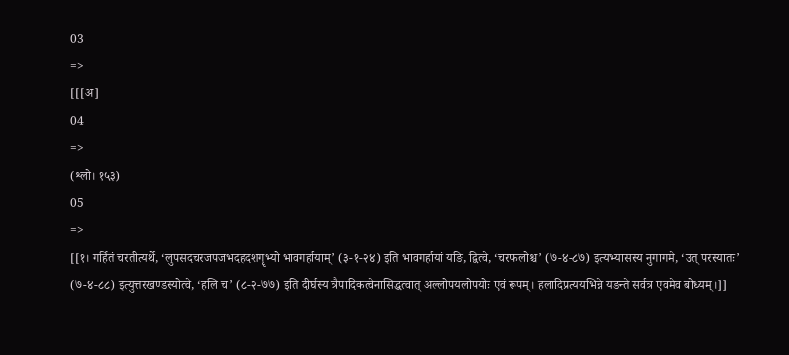03
=>
[[[अ]
04
=>
(श्लो। १५३)
05
=>
[[१। गर्हितं चरतीत्यर्थे, ‘लुपसदचरजपजभदहदशगॄभ्यो भावगर्हायाम्’ (३-१-२४) इति भावगर्हायां यङि, द्वित्वे, ‘चरफलोश्च’ (७-४-८७) इत्यभ्यासस्य नुगागमे, ‘उत् परस्यातः’ (७-४-८८) इत्युत्तरखण्डस्योत्वे, ‘हलि च’ (८-२-७७) इति दीर्घस्य त्रैपादिकत्वेनासिद्धत्वात् अल्लोपयलोपयोः एवं रूपम्। हलादिप्रत्ययभिन्ने यङन्ते सर्वत्र एवमेव बोध्यम्।]]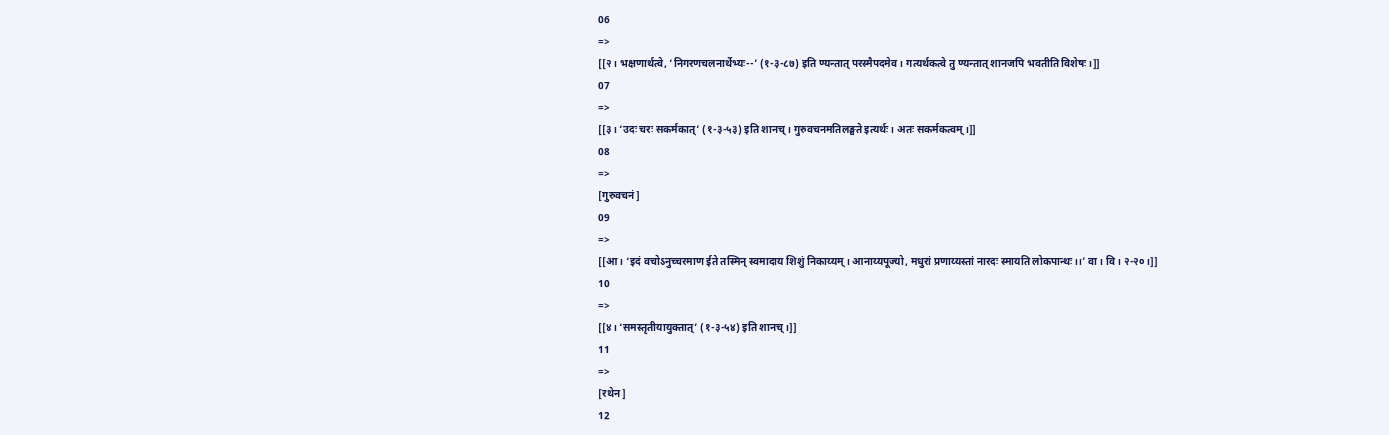06
=>
[[२। भक्षणार्थत्वे, ‘निगरणचलनार्थेभ्यः--’ (१-३-८७) इति ण्यन्तात् परस्मैपदमेव। गत्यर्थकत्वे तु ण्यन्तात् शानजपि भवतीति विशेषः।]]
07
=>
[[३। ‘उदः चरः सकर्मकात्’ (१-३-५३) इति शानच्। गुरुवचनमतिलङ्घते इत्यर्थः। अतः सकर्मकत्वम्।]]
08
=>
[गुरुवचनं]
09
=>
[[आ। ‘इदं वचोऽनुच्चरमाण ईते तस्मिन् स्वमादाय शिशुं निकाय्यम्। आनाय्यपूज्यो, मधुरां प्रणाय्यस्तां नारदः स्मायति लोकपान्थः।।’ वा। वि। २-२०।]]
10
=>
[[४। ‘समस्तृतीयायुक्तात्’ (१-३-५४) इति शानच्।]]
11
=>
[रथेन]
12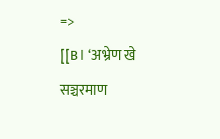=>
[[B। ‘अभ्रेण खे सञ्चरमाण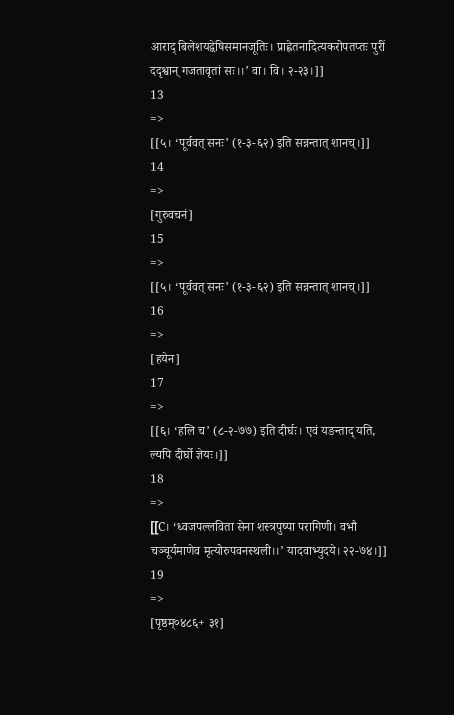आराद् बिलेशयद्वेषिसमानजूतिः। प्राह्णेतनादित्यकरोपतप्तः पुरीं ददृश्वान् गजतावृतां सः।।’ वा। वि। २-२३।]]
13
=>
[[५। ‘पूर्ववत् सनः’ (१-३-६२) इति सन्नन्तात् शानच्।]]
14
=>
[गुरुवचनं]
15
=>
[[५। ‘पूर्ववत् सनः’ (१-३-६२) इति सन्नन्तात् शानच्।]]
16
=>
[हयेन]
17
=>
[[६। ‘हलि च’ (८-२-७७) इति दीर्घः। एवं यङन्ताद् यति, ल्यपि दीर्घो ज्ञेयः।]]
18
=>
[[C। ‘ध्वजपल्लविता सेना शस्त्रपुष्पा परागिणी। वभौ चञ्चूर्यमाणेव मृत्योरुपवनस्थली।।’ यादवाभ्युदये। २२-७४।]]
19
=>
[पृष्ठम्०४८६+ ३१]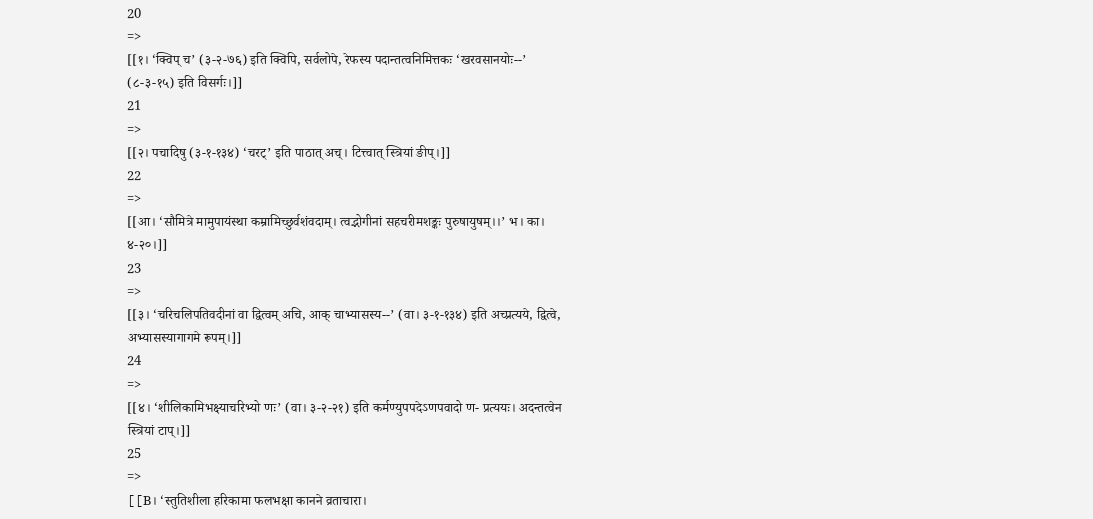20
=>
[[१। ‘क्विप् च’ (३-२-७६) इति क्विपि, सर्वलोपे, रेफस्य पदान्तत्वनिमित्तकः ‘खरवसानयोः--’ (८-३-१५) इति विसर्गः।]]
21
=>
[[२। पचादिषु (३-१-१३४) ‘चरट्’ इति पाठात् अच्। टित्त्वात् स्त्रियां ङीप्।]]
22
=>
[[आ। ‘सौमित्रे मामुपायंस्था कम्रामिच्छुर्वशंवदाम्। त्वद्भोगीनां सहचरीमशङ्कः पुरुषायुषम्।।’ भ। का। ४-२०।]]
23
=>
[[३। ‘चरिचलिपतिवदीनां वा द्वित्वम् अचि, आक् चाभ्यासस्य--’ (वा। ३-१-१३४) इति अच्प्रत्यये, द्वित्वे, अभ्यासस्यागागमे रूपम्।]]
24
=>
[[४। ‘शीलिकामिभक्ष्याचरिभ्यो णः’ (वा। ३-२-२१) इति कर्मण्युपपदेऽणपवादो ण- प्रत्ययः। अदन्तत्वेन स्त्रियां टाप्।]]
25
=>
[[B। ‘स्तुतिशीला हरिकामा फलभक्षा कानने व्रताचारा।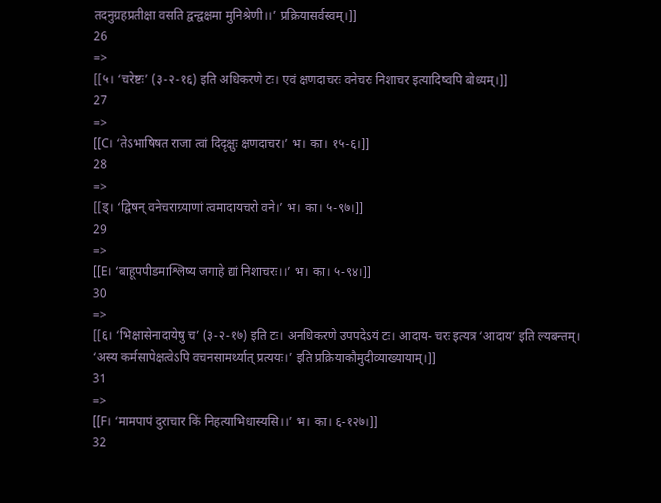तदनुग्रहप्रतीक्षा वसति द्वन्द्वक्षमा मुनिश्रेणी।।’ प्रक्रियासर्वस्वम्।]]
26
=>
[[५। ‘चरेष्टः’ (३-२-१६) इति अधिकरणे टः। एवं क्षणदाचरः वनेचरः निशाचर इत्यादिष्वपि बोध्यम्।]]
27
=>
[[C। ‘तेऽभाषिषत राजा त्वां दिदृक्षुः क्षणदाचर।’ भ। का। १५-६।]]
28
=>
[[ड्। ‘द्विषन् वनेचराग्र्याणां त्वमादायचरो वने।’ भ। का। ५-९७।]]
29
=>
[[E। ‘बाहूपपीडमाश्लिष्य जगाहे द्यां निशाचरः।।’ भ। का। ५-९४।]]
30
=>
[[६। ‘भिक्षासेनादायेषु च’ (३-२-१७) इति टः। अनधिकरणे उपपदेऽयं टः। आदाय- चरः इत्यत्र ‘आदाय’ इति ल्यबन्तम्। ‘अस्य कर्मसापेक्षत्वेऽपि वचनसामर्थ्यात् प्रत्ययः।’ इति प्रक्रियाकौमुदीव्याख्यायाम्।]]
31
=>
[[F। ‘मामपापं दुराचार किं निहत्याभिधास्यसि।।’ भ। का। ६-१२७।]]
32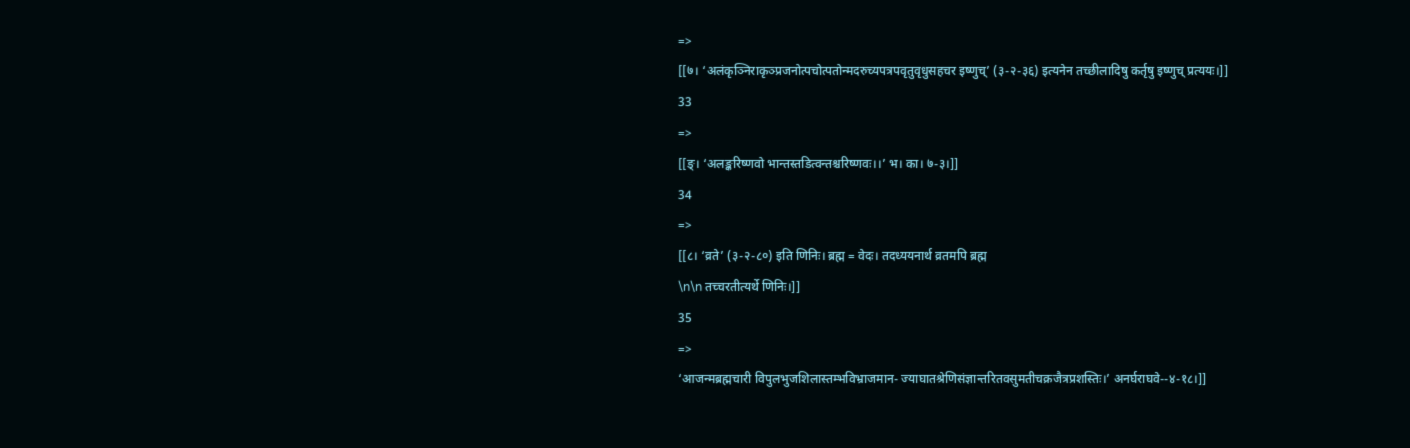=>
[[७। ‘अलंकृञ्निराकृञ्प्रजनोत्पचोत्पतोन्मदरुच्यपत्रपवृतुवृधुसहचर इष्णुच्’ (३-२-३६) इत्यनेन तच्छीलादिषु कर्तृषु इष्णुच् प्रत्ययः।]]
33
=>
[[ङ्। ‘अलङ्करिष्णवो भान्तस्तडित्वन्तश्चरिष्णवः।।’ भ। का। ७-३।]]
34
=>
[[८। ‘व्रते’ (३-२-८०) इति णिनिः। ब्रह्म = वेदः। तदध्ययनार्थ व्रतमपि ब्रह्म
\n\n तच्चरतीत्यर्थे णिनिः।]]
35
=>
‘आजन्मब्रह्मचारी विपुलभुजशिलास्तम्भविभ्राजमान- ज्याघातश्रेणिसंज्ञान्तरितवसुमतीचक्रजैत्रप्रशस्तिः।’ अनर्घराघवे--४-१८।]]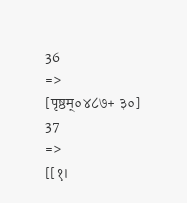36
=>
[पृष्ठम्०४८७+ ३०]
37
=>
[[१।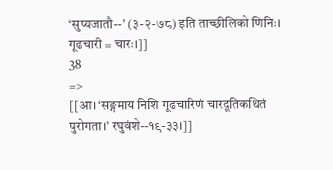‘सुप्यजातौ--’ (३-२-७८) इति ताच्छीलिको णिनिः। गूढचारी = चारः।]]
38
=>
[[आ। ‘सङ्गमाय निशि गूढचारिणं चारदूतिकथितं पुरोगता।’ रघुवंशे--१९-३३।]]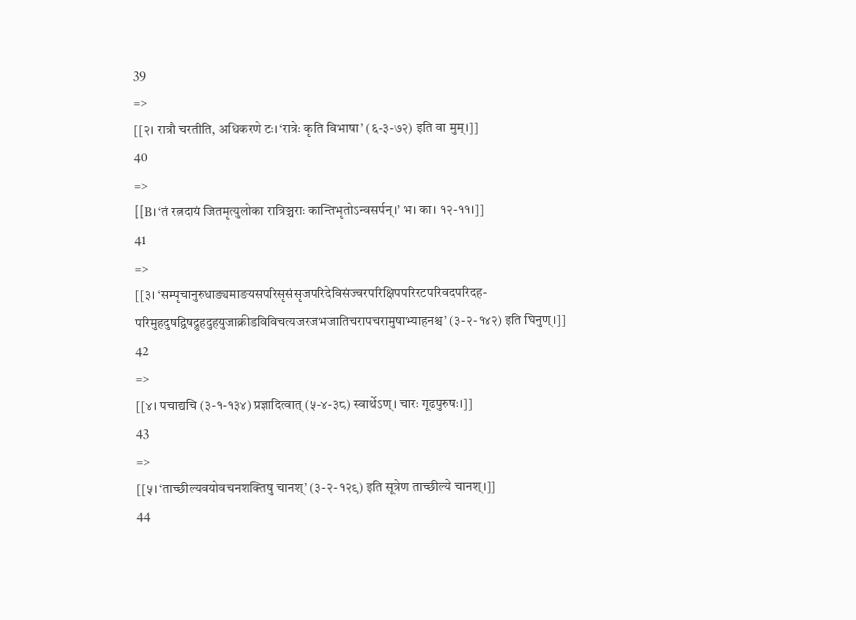39
=>
[[२। रात्रौ चरतीति, अधिकरणे टः। ‘रात्रेः कृति विभाषा’ (६-३-७२) इति वा मुम्।]]
40
=>
[[B। ‘तं रत्नदायं जितमृत्युलोका रात्रिञ्चराः कान्तिभृतोऽन्वसर्पन्।’ भ। का। १२-११।]]
41
=>
[[३। ‘सम्पृचानुरुधाङ्यमाङयसपरिसृसंसृजपरिदेविसंज्वरपरिक्षिपपरिरटपरिवदपरिदह- परिमुहदुषद्विषद्रुहदुहयुजाक्रीडविविचत्यजरजभजातिचरापचरामुषाभ्याहनश्च’ (३-२-१४२) इति घिनुण्।]]
42
=>
[[४। पचाद्यचि (३-१-१३४) प्रज्ञादित्वात् (५-४-३८) स्वार्थेऽण्। चारः गूढपुरुषः।]]
43
=>
[[५। ‘ताच्छील्यवयोवचनशक्तिषु चानश्’ (३-२-१२९) इति सूत्रेण ताच्छील्ये चानश्।]]
44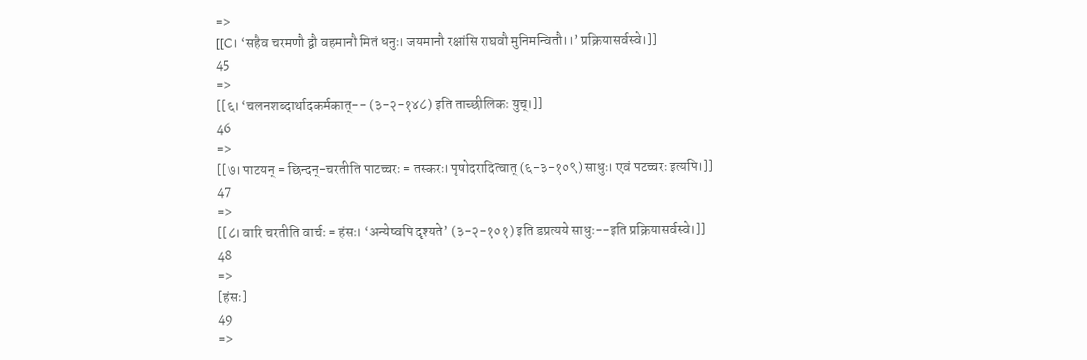=>
[[C। ‘सहैव चरमणौ द्वौ वहमानौ मितं धनुः। जयमानौ रक्षांसि राघवौ मुनिमन्वितौ।।’ प्रक्रियासर्वस्वे।]]
45
=>
[[६। ‘चलनशब्दार्थादकर्मकात्-- (३-२-१४८) इति ताच्छीलिकः युच्।]]
46
=>
[[७। पाटयन् = छिन्दन्-चरतीति पाटच्चरः = तस्करः। पृषोदरादित्वात् (६-३-१०९) साधुः। एवं पटच्चरः इत्यपि।]]
47
=>
[[८। वारि चरतीति वार्चः = हंसः। ‘अन्येष्वपि दृश्यते’ (३-२-१०१) इति डप्रत्यये साधुः--इति प्रक्रियासर्वस्वे।]]
48
=>
[हंसः]
49
=>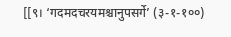[[९। ‘गदमदचरयमश्चानुपसर्गे’ (३-१-१००)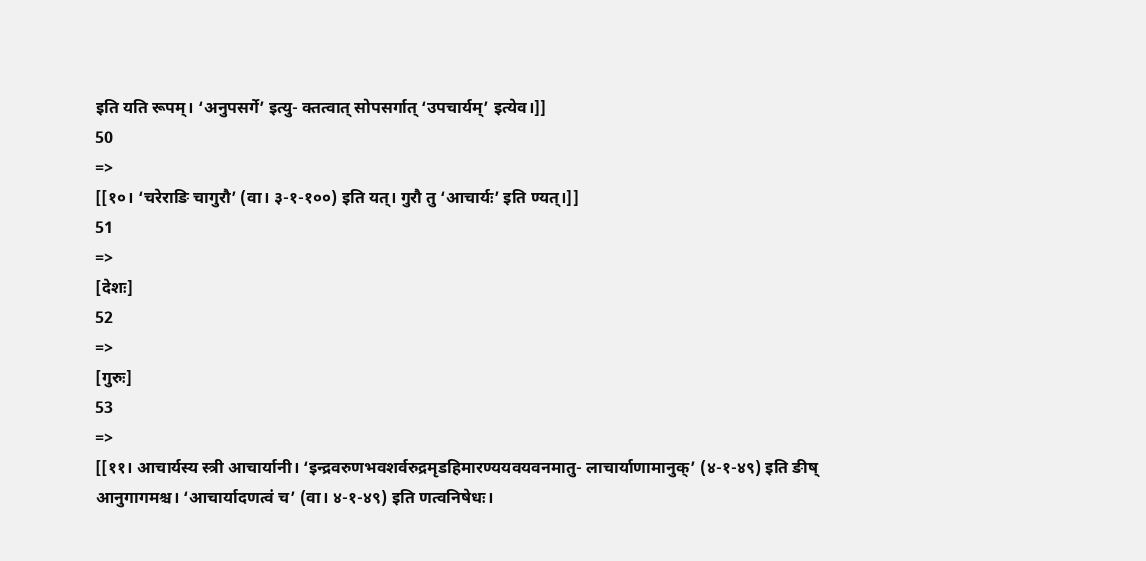इति यति रूपम्। ‘अनुपसर्गे’ इत्यु- क्तत्वात् सोपसर्गात् ‘उपचार्यम्’ इत्येव।]]
50
=>
[[१०। ‘चरेराङि चागुरौ’ (वा। ३-१-१००) इति यत्। गुरौ तु ‘आचार्यः’ इति ण्यत्।]]
51
=>
[देशः]
52
=>
[गुरुः]
53
=>
[[११। आचार्यस्य स्त्री आचार्यानी। ‘इन्द्रवरुणभवशर्वरुद्रमृडहिमारण्ययवयवनमातु- लाचार्याणामानुक्’ (४-१-४९) इति ङीष् आनुगागमश्च। ‘आचार्यादणत्वं च’ (वा। ४-१-४९) इति णत्वनिषेधः।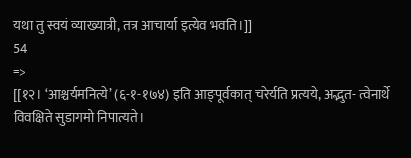यथा तु स्वयं व्याख्यात्री, तत्र आचार्या इत्येव भवति।]]
54
=>
[[१२। ‘आश्चर्यमनित्ये’ (६-१-१७४) इति आङ्पूर्वकात् चरेर्यति प्रत्यये, अद्भुत- त्वेनार्थे विवक्षिते सुडागमो निपात्यते।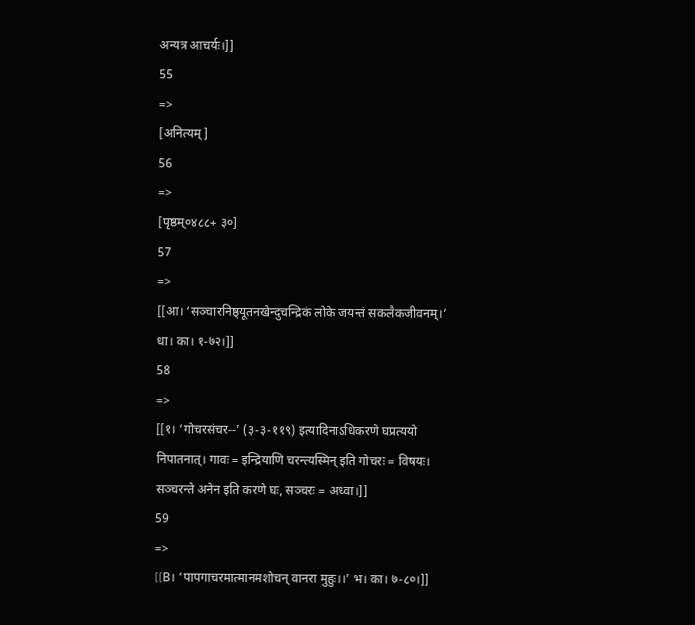अन्यत्र आचर्यः।]]
55
=>
[अनित्यम्]
56
=>
[पृष्ठम्०४८८+ ३०]
57
=>
[[आ। ‘सञ्चारनिष्ठ्यूतनखेन्दुचन्द्रिकं लोके जयन्तं सकलैकजीवनम्।’ धा। का। १-७२।]]
58
=>
[[१। ‘गोचरसंचर--’ (३-३-११९) इत्यादिनाऽधिकरणे घप्रत्ययो निपातनात्। गावः = इन्द्रियाणि चरन्त्यस्मिन् इति गोचरः = विषयः। सञ्चरन्ते अनेन इति करणे घः, सञ्चरः = अध्वा।]]
59
=>
[[B। ‘पापगाचरमात्मानमशोचन् वानरा मुहुः।।’ भ। का। ७-८०।]]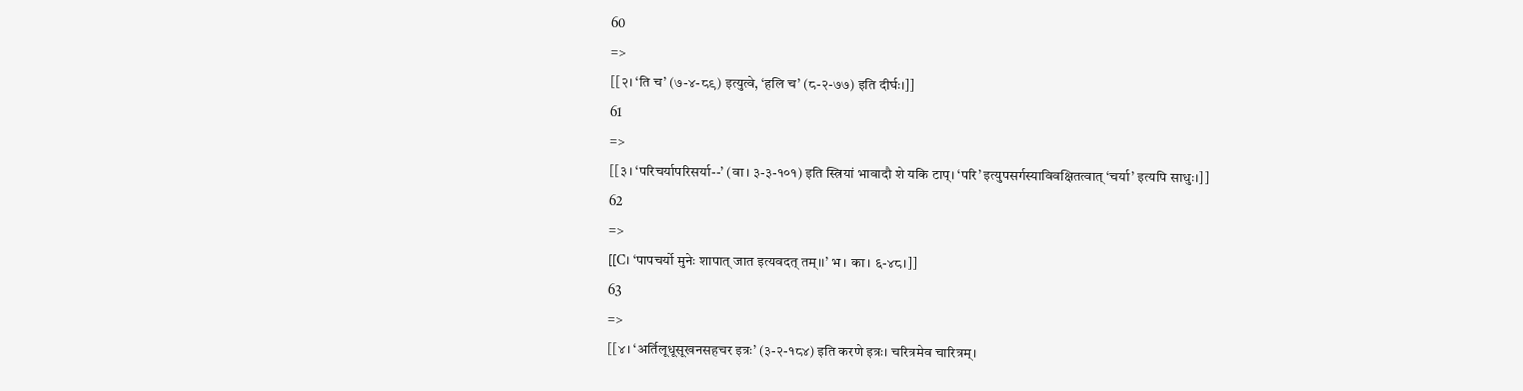60
=>
[[२। ‘ति च’ (७-४-८९) इत्युत्वे, ‘हलि च’ (८-२-७७) इति दीर्घः।]]
61
=>
[[३। ‘परिचर्यापरिसर्या--’ (वा। ३-३-१०१) इति स्त्रियां भावादौ शे यकि टाप्। ‘परि’ इत्युपसर्गस्याविवक्षितत्वात् ‘चर्या’ इत्यपि साधुः।]]
62
=>
[[C। ‘पापचर्यो मुनेः शापात् जात इत्यवदत् तम्।।’ भ। का। ६-४८।]]
63
=>
[[४। ‘अर्तिलूधूसूखनसहचर इत्रः’ (३-२-१८४) इति करणे इत्रः। चरित्रमेव चारित्रम्।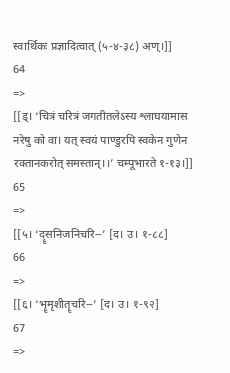स्वार्थिकः प्रज्ञादित्वात् (५-४-३८) अण्।]]
64
=>
[[ड्। ‘चित्रं चरित्रं जगतीतलेऽस्य श्लाघयामास नरेषु को वा। यत् स्वयं पाण्डुरपि स्वकेन गुणेन रक्तानकरोत् समस्तान्।।’ चम्पूभारते १-१३।]]
65
=>
[[५। ‘दॄसनिजनिचरि--’ [द। उ। १-८८]
66
=>
[[६। ‘भॄमृशीतॄचरि--’ [द। उ। १-९२]
67
=>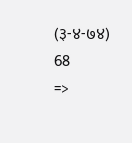(३-४-७४)
68
=>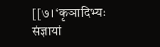[[७। ‘कृञादिभ्यः संज्ञायां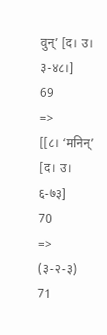वुन्’ [द। उ। ३-४८।]
69
=>
[[८। ‘मनिन्’ [द। उ। ६-७३]
70
=>
(३-२-३)
71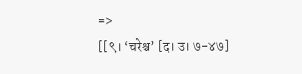=>
[[९। ‘चरेश्च’ [द। उ। ७-४७]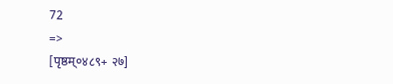72
=>
[पृष्ठम्०४८९+ २७]